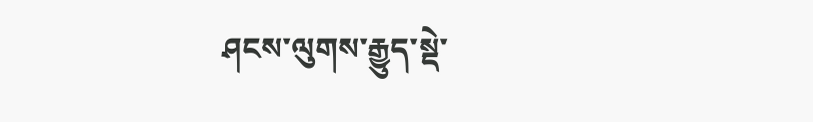ཤངས་ལུགས་རྒྱུད་སྡེ་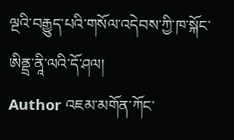ལྔའི་བརྒྱུད་པའི་གསོལ་འདེབས་ཀྱི་ཁ་སྐོང་ཨིནྡྲ་ནཱི་ལའི་དོ་ཤལ།
Author འཇམ་མགོན་ཀོང་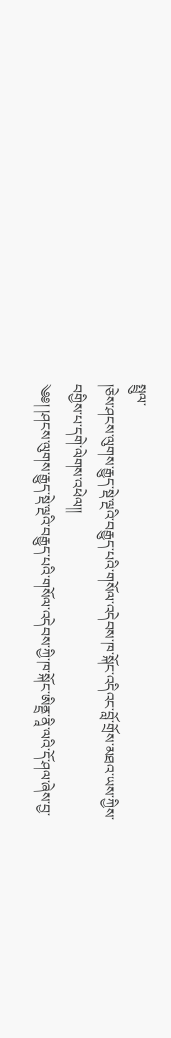སྤྲུལ་
།ཅེས་ཤངས་ལུགས་རྒྱུད་སྡེ་ལྔའི་བརྒྱུད་པའི་གསོལ་འདེབས་ཁ་སྐོང་འདིའང་བློ་གྲོས་མཐའ་ཡས་ཀྱིས་བགྱིས་པ་དགེ་ལེགས་འཕེལ།།
༄༅། །ཤངས་ལུགས་རྒྱུད་སྡེ་ལྔའི་བརྒྱུད་པའི་གསོལ་འདེབས་ཀྱི་ཁ་སྐོང་ཨིནྡྲ་ནཱི་ལའི་དོ་ཤལ་ཞེས་བྱ་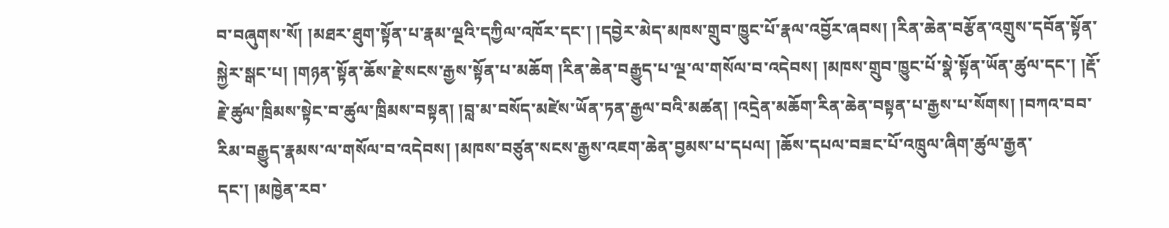བ་བཞུགས་སོ། །མཐར་ཐུག་སྟོན་པ་རྣམ་ལྔའི་དཀྱིལ་འཁོར་དང་། །དབྱེར་མེད་མཁས་གྲུབ་ཁྱུང་པོ་རྣལ་འབྱོར་ཞབས། །རིན་ཆེན་བརྩོན་འགྲུས་དབོན་སྟོན་སྐྱེར་སྒང་པ། །གཉན་སྟོན་ཆོས་རྗེ་སངས་རྒྱས་སྟོན་པ་མཆོག །རིན་ཆེན་བརྒྱུད་པ་ལྔ་ལ་གསོལ་བ་འདེབས། །མཁས་གྲུབ་ཁྱུང་པོ་སྣེ་སྟོན་ཡོན་ཚུལ་དང་། །རྡོ་རྗེ་ཚུལ་ཁྲིམས་སྟེང་བ་ཚུལ་ཁྲིམས་བསྟན། །བླ་མ་བསོད་མཛེས་ཡོན་ཏན་རྒྱལ་བའི་མཚན། །འདྲེན་མཆོག་རིན་ཆེན་བསྟན་པ་རྒྱས་པ་སོགས། །བཀའ་བབ་རིམ་བརྒྱུད་རྣམས་ལ་གསོལ་བ་འདེབས། །མཁས་བཙུན་སངས་རྒྱས་འཇག་ཆེན་བྱམས་པ་དཔལ། །ཆོས་དཔལ་བཟང་པོ་འཁྲུལ་ཞིག་ཚུལ་རྒྱན་དང་། །མཁྱེན་རབ་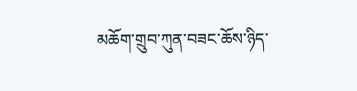མཆོག་གྲུབ་ཀུན་བཟང་ཆོས་ཉིད་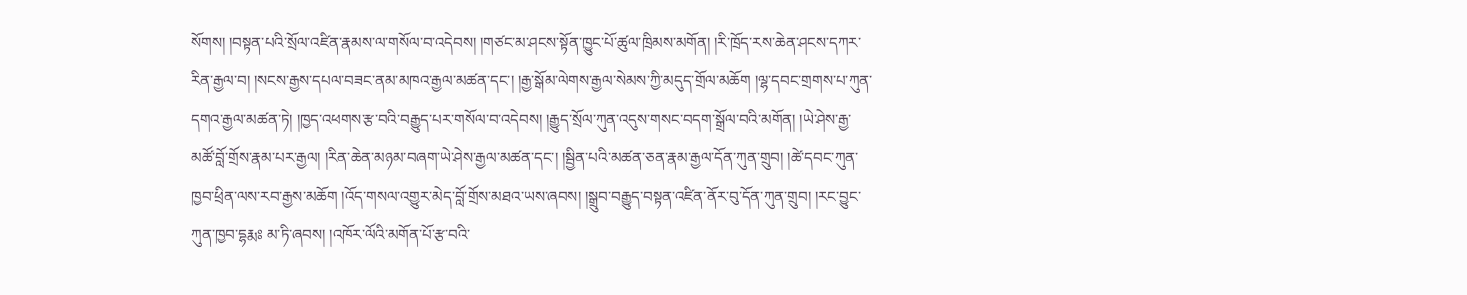སོགས། །བསྟན་པའི་སྲོལ་འཛིན་རྣམས་ལ་གསོལ་བ་འདེབས། །གཙང་མ་ཤངས་སྟོན་ཁྱུང་པོ་ཚུལ་ཁྲིམས་མགོན། །རི་ཁྲོད་རས་ཆེན་ཤངས་དཀར་རིན་རྒྱལ་བ། །སངས་རྒྱས་དཔལ་བཟང་ནམ་མཁའ་རྒྱལ་མཚན་དང་། །རྒྱ་སྒོམ་ལེགས་རྒྱལ་སེམས་ཀྱི་མདུད་གྲོལ་མཆོག །ལྷ་དབང་གྲགས་པ་ཀུན་དགའ་རྒྱལ་མཚན་ཏེ། །ཁྱད་འཕགས་རྩ་བའི་བརྒྱུད་པར་གསོལ་བ་འདེབས། །རྒྱུད་སྲོལ་ཀུན་འདུས་གསང་བདག་སྒྲོལ་བའི་མགོན། །ཡེ་ཤེས་རྒྱ་མཚོ་བློ་གྲོས་རྣམ་པར་རྒྱལ། །རིན་ཆེན་མཉམ་བཞག་ཡེ་ཤེས་རྒྱལ་མཚན་དང་། །སྦྱིན་པའི་མཚན་ཅན་རྣམ་རྒྱལ་དོན་ཀུན་གྲུབ། །ཚེ་དབང་ཀུན་ཁྱབ་ཕྲིན་ལས་རབ་རྒྱས་མཆོག །འོད་གསལ་འགྱུར་མེད་བློ་གྲོས་མཐའ་ཡས་ཞབས། །སྒྲུབ་བརྒྱུད་བསྟན་འཛིན་ནོར་བུ་དོན་ཀུན་གྲུབ། །རང་བྱུང་ཀུན་ཁྱབ་དྷརྨཿ མ་ཏི་ཞབས། །འཁོར་ལོའི་མགོན་པོ་རྩ་བའི་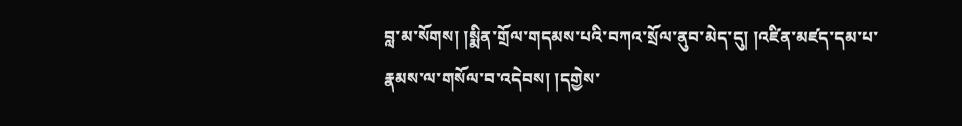བླ་མ་སོགས། །སྨིན་གྲོལ་གདམས་པའི་བཀའ་སྲོལ་ནུབ་མེད་དུ། །འཛིན་མཛད་དམ་པ་རྣམས་ལ་གསོལ་བ་འདེབས། །དགྱེས་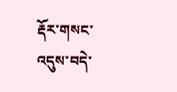རྡོར་གསང་འདུས་བདེ་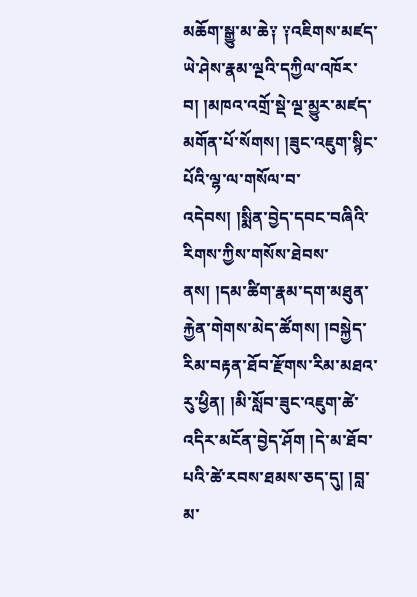མཆོག་སྒྱུ་མ་ཆེ༑ ༑འཇིགས་མཛད་ཡེ་ཤེས་རྣམ་ལྔའི་དཀྱིལ་འཁོར་བ། །མཁའ་འགྲོ་སྡེ་ལྔ་མྱུར་མཛད་མགོན་པོ་སོགས། །ཟུང་འཇུག་སྙིང་པོའི་ལྷ་ལ་གསོལ་བ་འདེབས། །སྨིན་བྱེད་དབང་བཞིའི་རིགས་ཀྱིས་གསོས་ཐེབས་ནས། །དམ་ཚིག་རྣམ་དག་མཐུན་རྐྱེན་གེགས་མེད་ཚོགས། །བསྐྱེད་རིམ་བརྟན་ཐོབ་རྫོགས་རིམ་མཐའ་རུ་ཕྱིན། །མི་སློབ་ཟུང་འཇུག་ཚེ་འདིར་མངོན་བྱེད་ཤོག །དེ་མ་ཐོབ་པའི་ཚེ་རབས་ཐམས་ཅད་དུ། །བླ་མ་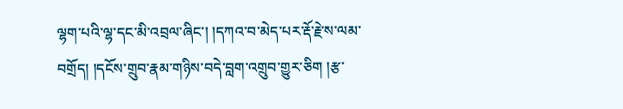ལྷག་པའི་ལྷ་དང་མི་འབྲལ་ཞིང་། །དཀའ་བ་མེད་པར་རྡོ་རྗེ་ས་ལམ་བགྲོད། །དངོས་གྲུབ་རྣམ་གཉིས་བདེ་བླག་འགྲུབ་གྱུར་ཅིག །རྩ་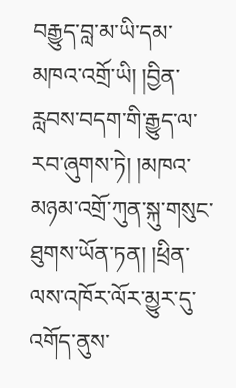བརྒྱུད་བླ་མ་ཡི་དམ་མཁའ་འགྲོ་ཡི། །བྱིན་རླབས་བདག་གི་རྒྱུད་ལ་རབ་ཞུགས་ཏེ། །མཁའ་མཉམ་འགྲོ་ཀུན་སྐུ་གསུང་ཐུགས་ཡོན་ཏན། །ཕྲིན་ལས་འཁོར་ལོར་མྱུར་དུ་འགོད་ནུས་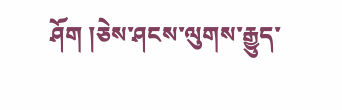ཤོག །ཅེས་ཤངས་ལུགས་རྒྱུད་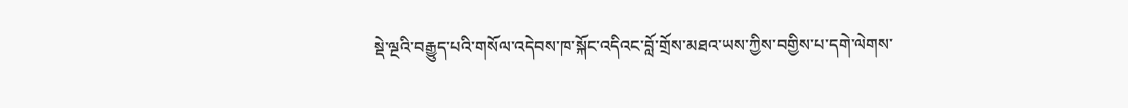སྡེ་ལྔའི་བརྒྱུད་པའི་གསོལ་འདེབས་ཁ་སྐོང་འདིའང་བློ་གྲོས་མཐའ་ཡས་ཀྱིས་བགྱིས་པ་དགེ་ལེགས་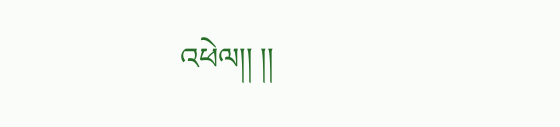འཕེལ།། །།